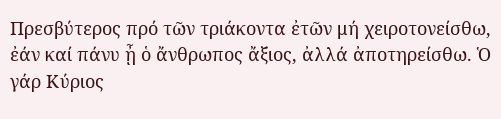Πρεσβύτερος πρό τῶν τριάκοντα ἐτῶν μή χειροτονείσθω, ἐάν καί πάνυ ᾖ ὁ ἄνθρωπος ἄξιος, ἀλλά ἀποτηρείσθω. Ὁ γάρ Κύριος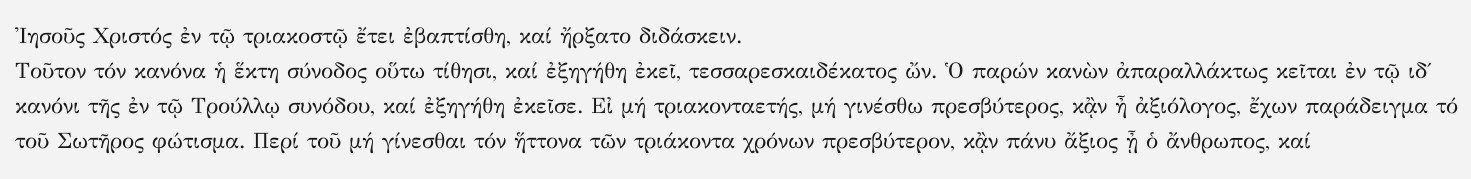Ἰησοῦς Χριστός ἐν τῷ τριακοστῷ ἔτει ἐβαπτίσθη, καί ἤρξατο διδάσκειν.
Τοῦτον τόν κανόνα ἡ ἕκτη σύνοδος οὕτω τίθησι, καί ἐξηγήθη ἐκεῖ, τεσσαρεσκαιδέκατος ὤν. Ὁ παρών κανὼν ἀπαραλλάκτως κεῖται ἐν τῷ ιδ΄ κανόνι τῆς ἐν τῷ Τρούλλῳ συνόδου, καί ἐξηγήθη ἐκεῖσε. Εἰ μή τριακονταετής, μή γινέσθω πρεσβύτερος, κᾂν ἦ ἀξιόλογος, ἔχων παράδειγμα τό τοῦ Σωτῆρος φώτισμα. Περί τοῦ μή γίνεσθαι τόν ἥττονα τῶν τριάκοντα χρόνων πρεσβύτερον, κᾂν πάνυ ἄξιος ᾖ ὁ ἄνθρωπος, καί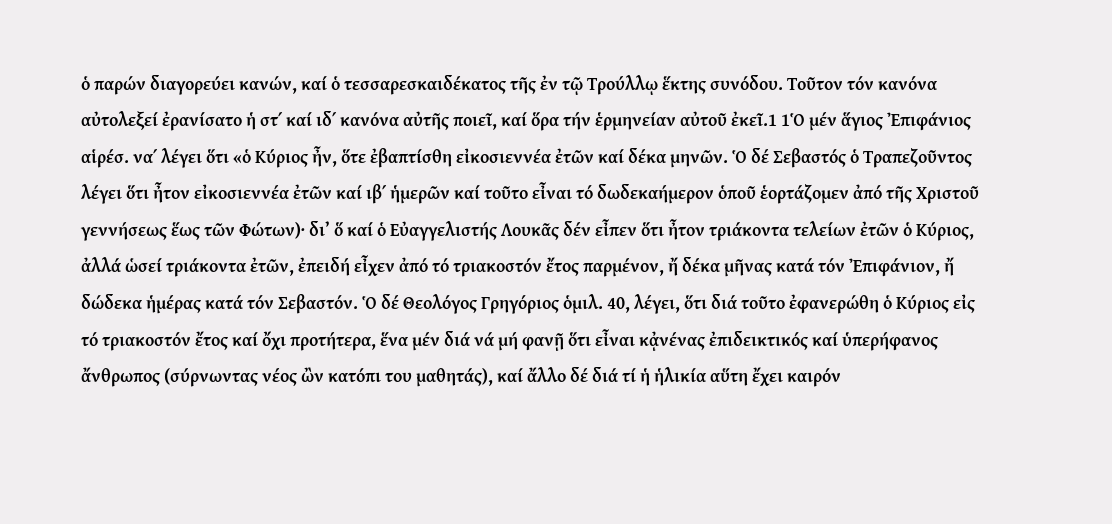ὁ παρών διαγορεύει κανών, καί ὁ τεσσαρεσκαιδέκατος τῆς ἐν τῷ Τρούλλῳ ἕκτης συνόδου. Τοῦτον τόν κανόνα αὐτολεξεί ἐρανίσατο ἡ στ΄ καί ιδ΄ κανόνα αὐτῆς ποιεῖ, καί ὅρα τήν ἑρμηνείαν αὐτοῦ ἐκεῖ.1 1Ὁ μέν ἅγιος Ἐπιφάνιος αἱρέσ. να΄ λέγει ὅτι «ὁ Κύριος ἦν, ὅτε ἐβαπτίσθη εἰκοσιεννέα ἐτῶν καί δέκα μηνῶν. Ὁ δέ Σεβαστός ὁ Τραπεζοῦντος λέγει ὅτι ἦτον εἰκοσιεννέα ἐτῶν καί ιβ΄ ἡμερῶν καί τοῦτο εἶναι τό δωδεκαήμερον ὁποῦ ἑορτάζομεν ἀπό τῆς Χριστοῦ γεννήσεως ἕως τῶν Φώτων)∙ δι’ ὅ καί ὁ Εὐαγγελιστής Λουκᾶς δέν εἶπεν ὅτι ἦτον τριάκοντα τελείων ἐτῶν ὁ Κύριος, ἀλλά ὡσεί τριάκοντα ἐτῶν, ἐπειδή εἶχεν ἀπό τό τριακοστόν ἔτος παρμένον, ἤ δέκα μῆνας κατά τόν Ἐπιφάνιον, ἤ δώδεκα ἡμέρας κατά τόν Σεβαστόν. Ὁ δέ Θεολόγος Γρηγόριος ὁμιλ. 40, λέγει, ὅτι διά τοῦτο ἐφανερώθη ὁ Κύριος εἰς τό τριακοστόν ἔτος καί ὄχι προτήτερα, ἕνα μέν διά νά μή φανῇ ὅτι εἶναι κᾀνένας ἐπιδεικτικός καί ὑπερήφανος ἄνθρωπος (σύρνωντας νέος ὢν κατόπι του μαθητάς), καί ἄλλο δέ διά τί ἡ ἡλικία αὕτη ἔχει καιρόν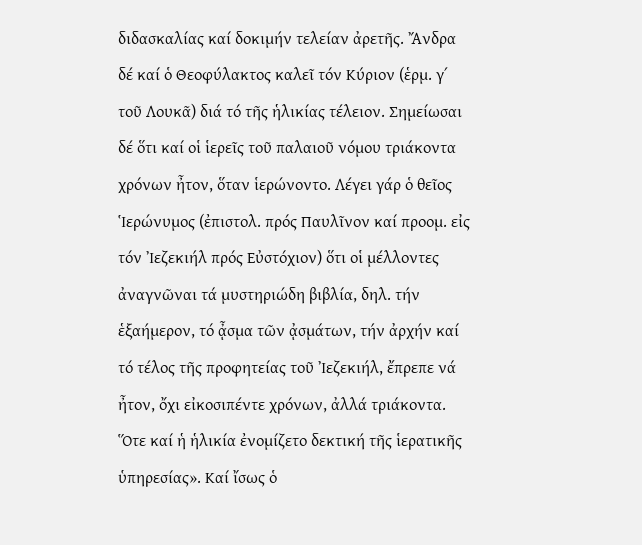διδασκαλίας καί δοκιμήν τελείαν ἀρετῆς. Ἄνδρα δέ καί ὁ Θεοφύλακτος καλεῖ τόν Κύριον (ἑρμ. γ΄ τοῦ Λουκᾶ) διά τό τῆς ἡλικίας τέλειον. Σημείωσαι δέ ὅτι καί οἱ ἱερεῖς τοῦ παλαιοῦ νόμου τριάκοντα χρόνων ἦτον, ὅταν ἱερώνοντο. Λέγει γάρ ὁ θεῖος Ἱερώνυμος (ἐπιστολ. πρός Παυλῖνον καί προομ. εἰς τόν Ἰεζεκιήλ πρός Εὐστόχιον) ὅτι οἱ μέλλοντες ἀναγνῶναι τά μυστηριώδη βιβλία, δηλ. τήν ἑξαήμερον, τό ᾆσμα τῶν ᾀσμάτων, τήν ἀρχήν καί τό τέλος τῆς προφητείας τοῦ Ἰεζεκιήλ, ἔπρεπε νά ἦτον, ὄχι εἰκοσιπέντε χρόνων, ἀλλά τριάκοντα. Ὅτε καί ἡ ἡλικία ἐνομίζετο δεκτική τῆς ἱερατικῆς ὑπηρεσίας». Καί ἴσως ὁ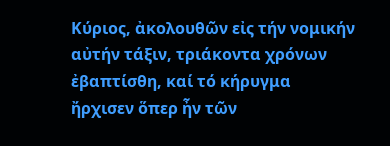Κύριος, ἀκολουθῶν εἰς τήν νομικήν αὐτήν τάξιν, τριάκοντα χρόνων ἐβαπτίσθη, καί τό κήρυγμα ἤρχισεν ὅπερ ἦν τῶν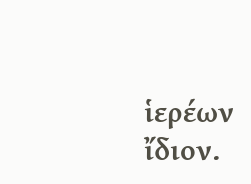ἱερέων ἴδιον.